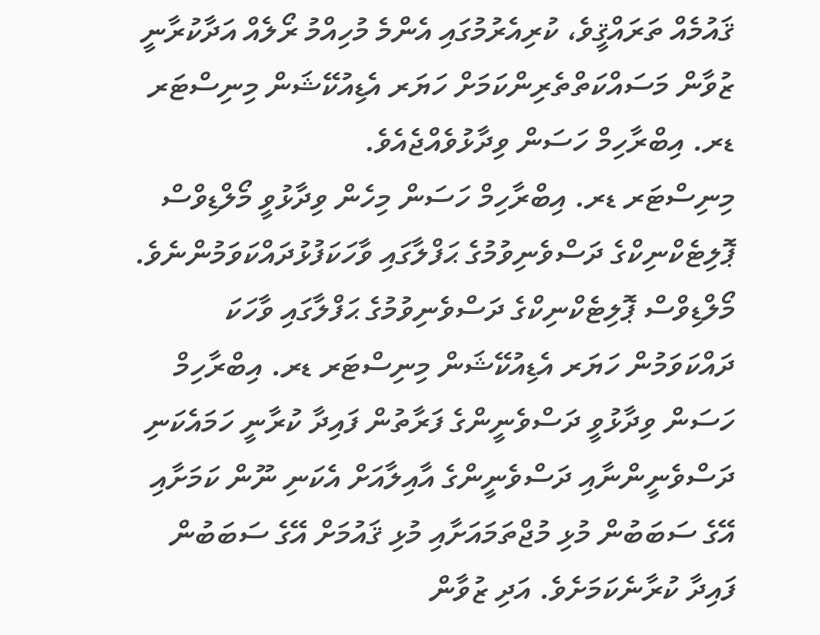ޤައުމެއް ތަރައްޤީވެ، ކުރިއެރުމުގައި އެންމެ މުހިއްމު ރޯލެއް އަދާކުރާނީ ޒުވާން މަސައްކަތްތެރިންކަމަށް ހަޔަރ އެޑިއުކޭޝަން މިނިސްޓަރ ޑރ. އިބްރާހިމް ހަސަން ވިދާޅުވެއްޖެއެވެ.
މިނިސްޓަރ ޑރ. އިބްރާހިމް ހަސަން މިހެން ވިދާޅުވީ މޯލްޑިވްސް ޕޮލިޓެކްނިކްގެ ދަސްވެނިވުމުގެ ޙަފްލާގައި ވާހަކަފުޅުދައްކަވަމުންނެވެ.
މޯލްޑިވްސް ޕޮލިޓެކްނިކްގެ ދަސްވެނިވުމުގެ ޙަފްލާގައި ވާހަކަ ދައްކަވަމުން ހަޔަރ އެޑިއުކޭޝަން މިނިސްޓަރ ޑރ. އިބްރާހިމް ހަސަން ވިދާޅުވީ ދަސްވެނީންގެ ފަރާތުން ފައިދާ ކުރާނީ ހަމައެކަނި ދަސްވެނީންނާއި ދަސްވެނީންގެ އާއިލާއަށް އެކަނި ނޫން ކަމަށާއި އޭގެ ސަބަބުން މުޅި މުޖްތަމައަށާއި މުޅި ޤައުމަށް އޭގެ ސަބަބުން ފައިދާ ކުރާނެކަމަށެވެ. އަދި ޒުވާން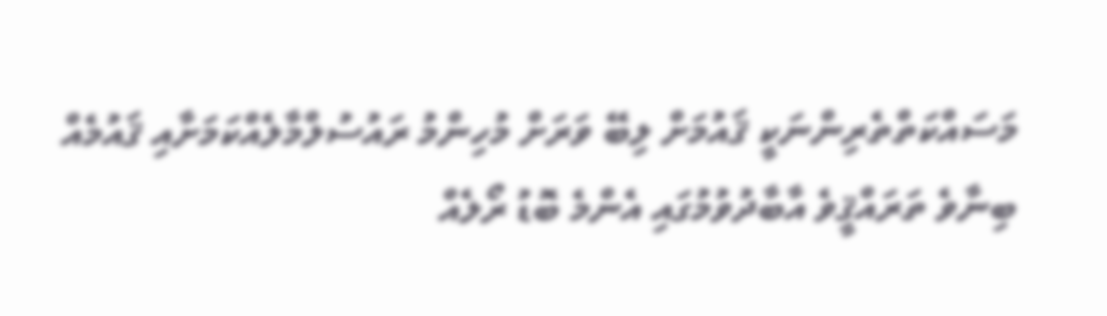މަސައްކަތްތެރިންނަކީ ޤައުމަށް ލިބޭ ވަރަށް މުހިންމު ރައުސުލްމާލެއްކަމަށާއި ޤައުމެއް ބިނާވެ ތަރައްޤީވެ އާބާދުވުމުގައި އެންމެ ބޮޑު ރޯލެއް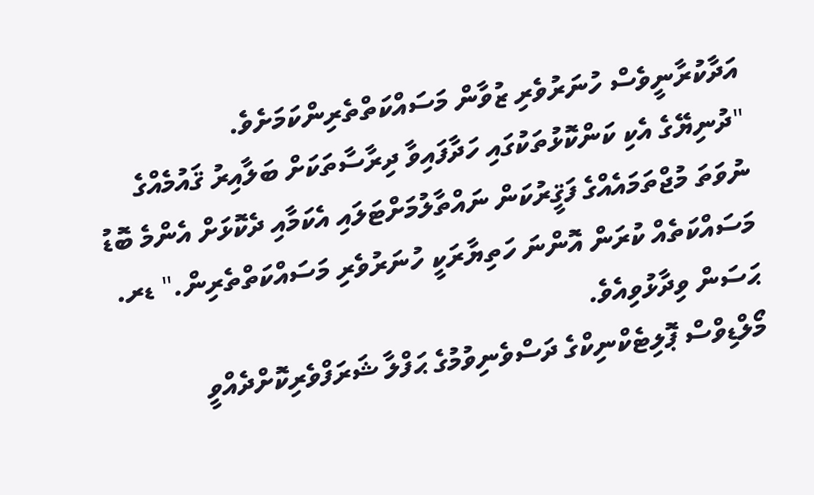އަދާކުރާނީވެސް ހުނަރުވެރި ޒުވާން މަސައްކަތްތެރިންކަމަށެވެ.
"ދުނިޔޭގެ އެކި ކަންކޮޅުތަކުގައި ހަދާފައިވާ ދިރާސާތަކަށް ބަލާއިރު ޤައުމެއްގެ ނުވަތަ މުޖްތަމައެއްގެ ފަޤީރުކަން ނައްތާލުމަށްޓަލައި އެކަމާއި ދެކޮޅަށް އެންމެ ބޮޑު މަސައްކަތެއް ކުރަން އޮންނަ ހަތިޔާރަކީ ހުނަރުވެރި މަސައްކަތްތެރިން." ޑރ. ޙަސަން ވިދާޅުވިއެވެ.
މޯލްޑިވްސް ޕޮލިޓެކްނިކްގެ ދަސްވެނިވުމުގެ ޙަފްލާ ޝަރަފްވެރިކޮށްދެއްވީ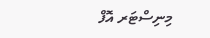މިނިސްޓަރ އޮފް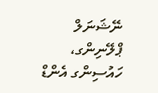ނޭޝަނަލް ޕްލޭނިންގ، ހައުސިންގ އެންޑް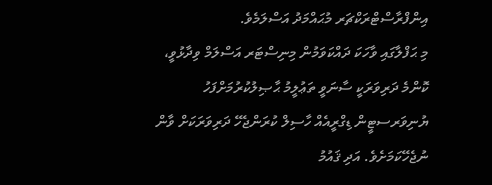އިންފްރާސްޓްރަކްޗަރ މުޙައްމަދު އަސްލަމެވެ.
މި ޙަފްލާގައި ވާހަކަ ދައްކަވަމުން މިނިސްޓަރ އަސްލަމް ވިދާޅުވީ، ކޮންމެ ދަރިވަރަކީ ސާނަވީ ތަޢުލީމު ޙާޞިލުކުރުމަށްފަހު ޔުނިވަރސޓީން ޑިގްރީއެއް ހާސިލް ކުރަންޖެހޭ ދަރިވަރަކަށް ވާން ނުޖެހޭކަމަށެވެ. އަދި ޤައުމު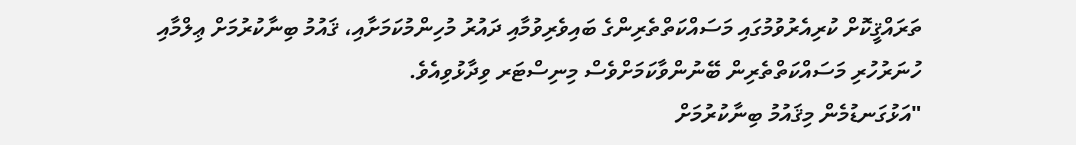ތަރައްޤީކޮށް ކުރިއެރުވުމުގައި މަސައްކަތްތެރިންގެ ބައިވެރިވުމާއި ދައުރު މުހިންމުކަމަށާއި، ޤައުމު ބިނާކުރުމަށް ޢިލްމާއި ހުނަރުހުރި މަސައްކަތްތެރިން ބޭނުންވާކަމަށްވެސް މިނިސްޓަރ ވިދާޅުވިއެވެ.
"އަޅުގަނޑުމެން މިޤައުމު ބިނާކުރުމަށް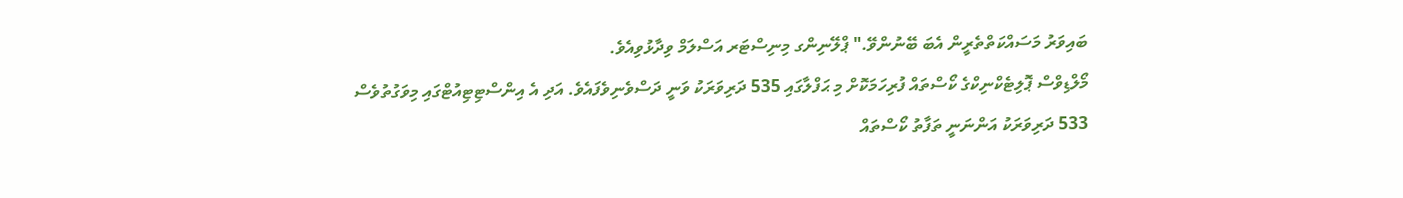ބައިވަރު މަސައްކަތްތެރީން އެބަ ބޭނުންވޭ." ޕްލޭނިންގ މިނިސްޓަރ އަސްލަމް ވިދާޅުވިއެވެ.
މޯލްޑިވްސް ޕޮލިޓެކްނިކްގެ ކޯސްތައް ފުރިހަމަކޮށް މި ޙަފްލާގައި 535 ދަރިވަރަކު ވަނީ ދަސްވެނިވެފައެވެ. އަދި އެ އިންސްޓިޓިއުޓްގައި މިވަގުތުވެސް 533 ދަރިވަރަކު އަންނަނީ ތަފާތު ކޯސްތައް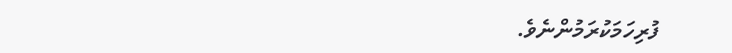ފުރިހަމަކުރަމުންނެވެ.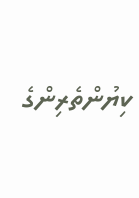ކިޔުންތެރިންގެ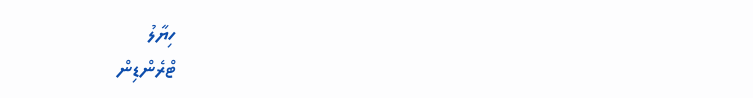ހިޔާލު
ޓްރެންޑިން